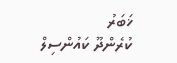ޚަބަރު
ކުރެންދޫ ކައުންސިލް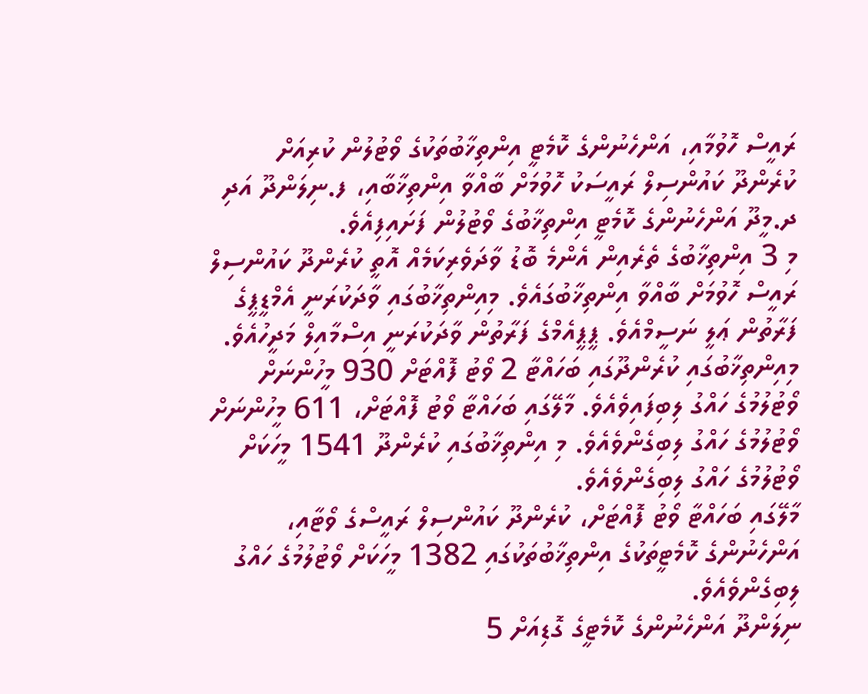ރައީސް ހޮވުމާއި، އަންހެނުންގެ ކޮމެޓީ އިންތިޚާބުތަކުގެ ވޯޓުލުން ކުރިއަށް
ކުރެންދޫ ކައުންސިލް ރައީސަކު ހޮވުމަށް ބާއްވާ އިންތިޚާބާއި، ފ.ނިލަންދޫ އަދި ދ.މީދޫ އަންހެނުންގެ ކޮމެޓީ އިންތިޚާބުގެ ވޯޓުލުން ފަށައިފިއެވެ.
މި 3 އިންތިޚާބުގެ ތެރެއިން އެންމެ ބޮޑު ވާދަވެރިކަމެއް އޮތީ ކުރެންދޫ ކައުންސިލް ރައީސް ހޮވުމަށް ބާއްވާ އިންތިޚާބުގައެވެ. މިއިންތިޚާބުގައި ވާދަކުރަނީ އެމްޑީޕީގެ ފަރާތުން ޢަލީ ނަސީމްއެވެ. ޕީޕީއެމްގެ ފަރާތުން ވާދަކުރަނީ އިސްމާއިލް މަދީހުއެވެ. މިއިންތިޚާބުގައި ކުރެންދޫގައި ބަހައްޓާ 2 ވޯޓު ފޮއްޓަށް 930 މީހުންނަށް ވޯޓުލުމުގެ ހައްގު ލިބިފައިވެއެވެ. މާލޭގައި ބަހައްޓާ ވޯޓު ފޮއްޓަށް، 611 މީހުންނަށް ވޯޓުލުމުގެ ހައްގު ލިބިގެންވެއެވެ. މި އިންތިޚާބުގައި ކުރެންދޫ 1541 މީހަކަށް ވޯޓުލުމުގެ ހައްގު ލިބިގެންވެއެވެ.
މާލޭގައި ބަހައްޓާ ވޯޓު ފޮއްޓަށް، ކުރެންދޫ ކައުންސިލް ރައީސްގެ ވޯޓާއި، އަންހެނުންގެ ކޮމެޓީތަކުގެ އިންތިޚާބުތަކުގައި 1382 މީހަކަށް ވޯޓުލުމުގެ ހައްގު ލިބިގެންވެއެވެ.
ނިލަންދޫ އަންހެނުންގެ ކޮމެޓީގެ ގޮޑިއަށް 5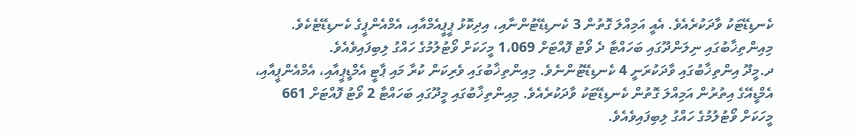ކެނޑިޑޭޓަކު ވާދަކުރެއެވެ. އެއީ އަމިއްލަ ގޮތުން 3 ކެނޑިޑޭޓުންނާއި، އިދިކޮޅު ޕީޕީއެމްއާއި، އެމްއެންޕީގެ ކެނޑިޑޭޓެކެވެ. މިއިންތިޚާބުގައި ނިލަންދޫގައި ބަހައްޓާ ދެ ވޯޓު ފޮއްޓަށް 1،069 މީހަކަށް ވޯޓުލުމުގެ ހައްގު ލިބިފައިވެއެވެ.
ދ.މީދޫ އިންތިޚާބުގައި ވާދަކުރަނީ 4 ކެނޑިޑޭޓުންނެވެ. މިއިންތިޚާބުގައި ވެރިކަން ކުރާ މައި ޕާޓީ އެމްޑީޕީއާއި، އެމްއެންޕީއާއި، އެމްޑީއޭގެ އިތުރުން އަމިއްލަ ގޮތުން ކެނޑިޑޭޓަކު ވާދަކުރެއެވެ. މިއިންތިޚާބުގައި މީދޫގައި ބަހައްޓާ 2 ވޯޓު ފޮއްޓަށް 661 މީހަކަށް ވޯޓުލުމުގެ ހައްގު ލިބިފައިވެއެވެ.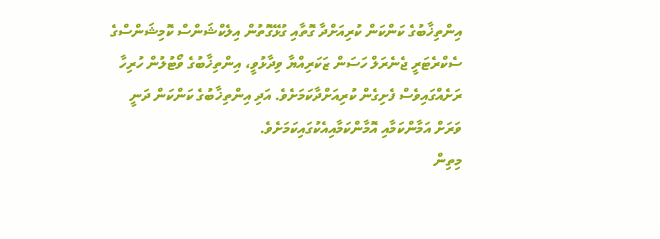އިންތިޚާބުގެ ކަންކަން ކުރިއަށްދާ ގޮތާއި ގުޅޭގޮތުން އިލެކްޝަންސް ކޮމިޝަންސްގެ ސެކްރެޓަރީ ޖެނެރަލް ހަސަން ޒަކަރިއްޔާ ވިދާޅުވީ، އިންތިޚާބުގެ ވޯޓުލުން ހުރިހާ ރަށެއްގައިވެސް ފެށިގެން ކުރިއަށްދާކަމަށެވެ. އަދި އިންތިޚާބުގެ ކަންކަން ދަނީ ވަރަށް އަމާންކަމާއި އޮމާންކަމާއިއެކުގައިކަމަށެވެ.
މިތިން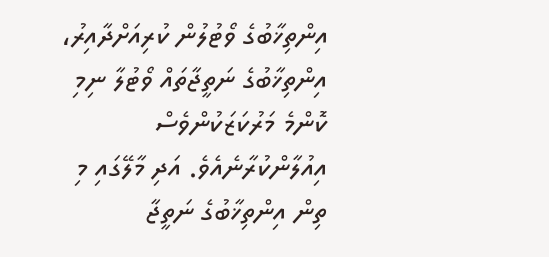އިންތިޚާބުގެ ވޯޓުލުން ކުރިއަށްދާއިރު، އިންތިޚާބުގެ ނަތީޖާތައް ވޯޓުލާ ނިމި ކޮންމެ މަރުކަޒަކުންވެސް އިއުލާންކުރާނެއެވެ. އަދި މާލޭގައި މި ތިން އިންތިޚާބުގެ ނަތީޖާ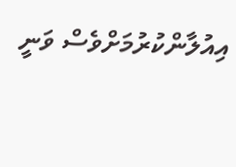އިއުލާންކުރުމަށްވެސް ވަނީ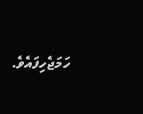ހަމަޖެހިފައެވެ.